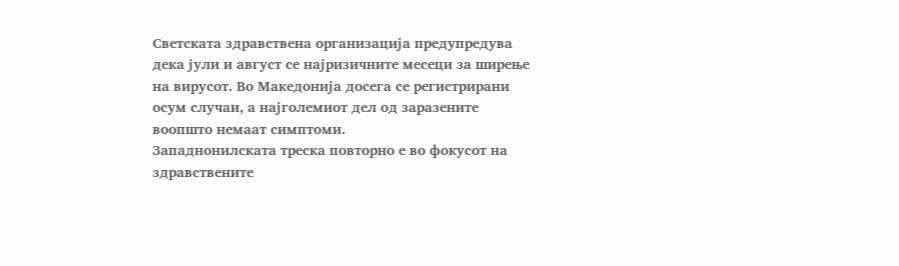Светската здравствена организација предупредува дека јули и август се најризичните месеци за ширење на вирусот. Во Македонија досега се регистрирани осум случаи, а најголемиот дел од заразените воопшто немаат симптоми.
Западнонилската треска повторно е во фокусот на здравствените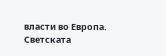власти во Европа. Светската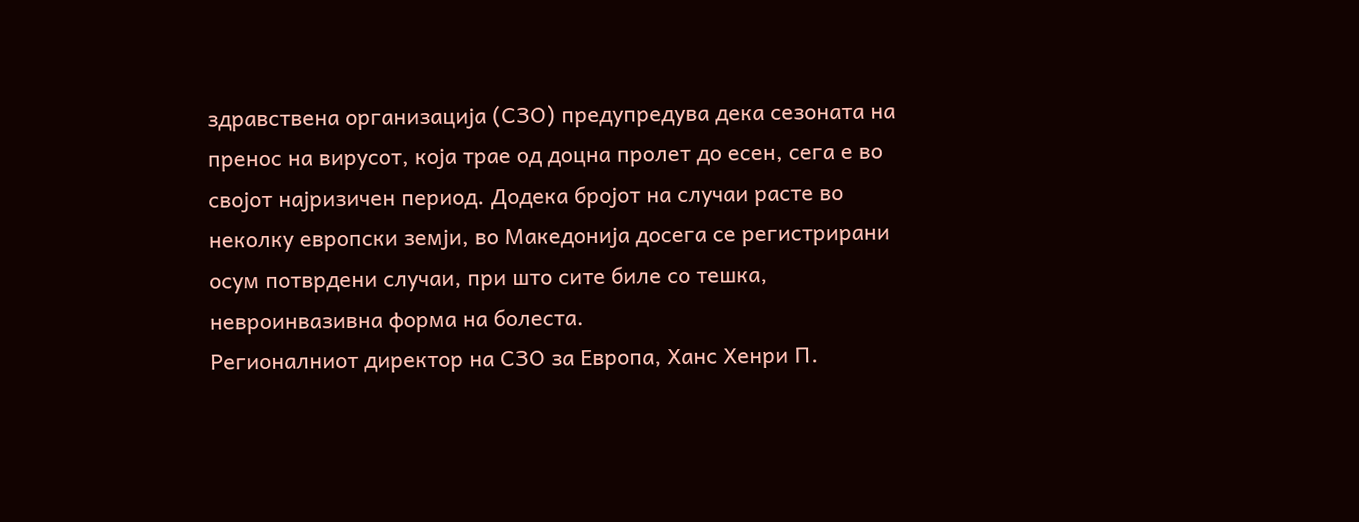здравствена организација (СЗО) предупредува дека сезоната на пренос на вирусот, која трае од доцна пролет до есен, сега е во својот најризичен период. Додека бројот на случаи расте во неколку европски земји, во Македонија досега се регистрирани осум потврдени случаи, при што сите биле со тешка, невроинвазивна форма на болеста.
Регионалниот директор на СЗО за Европа, Ханс Хенри П.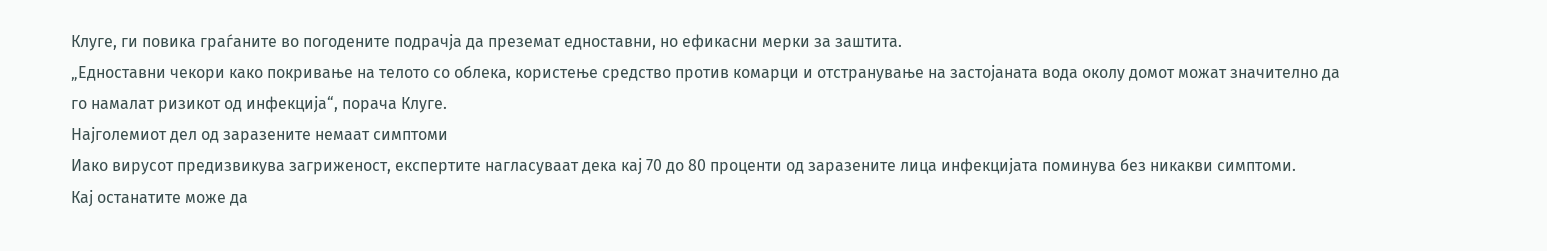Клуге, ги повика граѓаните во погодените подрачја да преземат едноставни, но ефикасни мерки за заштита.
„Едноставни чекори како покривање на телото со облека, користење средство против комарци и отстранување на застојаната вода околу домот можат значително да го намалат ризикот од инфекција“, порача Клуге.
Најголемиот дел од заразените немаат симптоми
Иако вирусот предизвикува загриженост, експертите нагласуваат дека кај 70 до 80 проценти од заразените лица инфекцијата поминува без никакви симптоми.
Кај останатите може да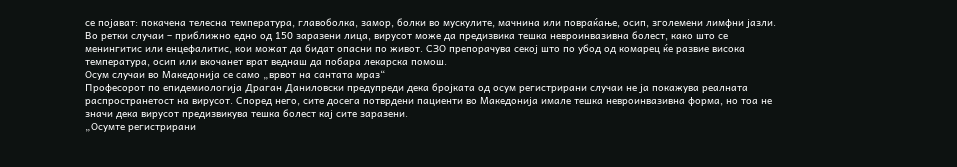се појават: покачена телесна температура, главоболка, замор, болки во мускулите, мачнина или повраќање, осип, зголемени лимфни јазли.
Во ретки случаи – приближно едно од 150 заразени лица, вирусот може да предизвика тешка невроинвазивна болест, како што се менингитис или енцефалитис, кои можат да бидат опасни по живот. СЗО препорачува секој што по убод од комарец ќе развие висока температура, осип или вкочанет врат веднаш да побара лекарска помош.
Осум случаи во Македонија се само „врвот на сантата мраз“
Професорот по епидемиологија Драган Даниловски предупреди дека бројката од осум регистрирани случаи не ја покажува реалната распространетост на вирусот. Според него, сите досега потврдени пациенти во Македонија имале тешка невроинвазивна форма, но тоа не значи дека вирусот предизвикува тешка болест кај сите заразени.
„Осумте регистрирани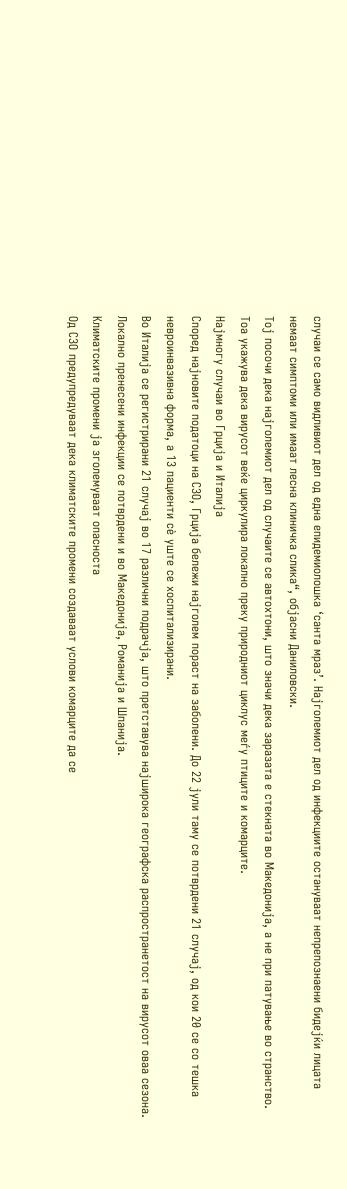случаи се само видливиот дел од една епидемиолошка ‘санта мраз’. Најголемиот дел од инфекциите остануваат непрепознаени бидејќи лицата немаат симптоми или имаат лесна клиничка слика“, објасни Даниловски.
Тој посочи дека најголемиот дел од случаите се автохтони, што значи дека заразата е стекната во Македонија, а не при патување во странство. Тоа укажува дека вирусот веќе циркулира локално преку природниот циклус меѓу птиците и комарците.
Најмногу случаи во Грција и Италија
Според најновите податоци на СЗО, Грција бележи најголем пораст на заболени. До 22 јули таму се потврдени 21 случај, од кои 20 се со тешка невроинвазивна форма, а 13 пациенти сè уште се хоспитализирани.
Во Италија се регистрирани 21 случај во 17 различни подрачја, што претставува најширока географска распространетост на вирусот оваа сезона.
Локално пренесени инфекции се потврдени и во Македонија, Романија и Шпанија.
Климатските промени ја зголемуваат опасноста
Од СЗО предупредуваат дека климатските промени создаваат услови комарците да се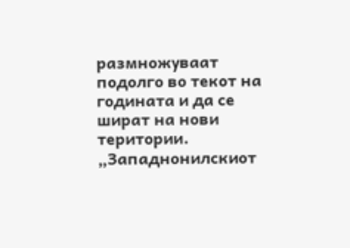размножуваат подолго во текот на годината и да се шират на нови територии.
„Западнонилскиот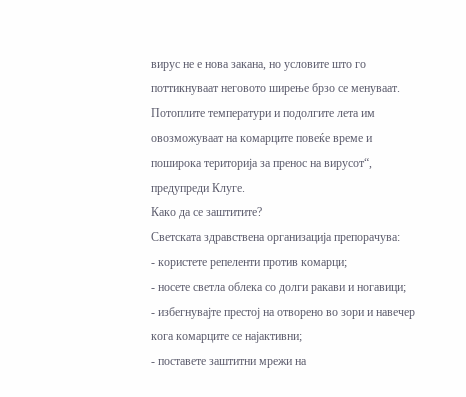вирус не е нова закана, но условите што го поттикнуваат неговото ширење брзо се менуваат. Потоплите температури и подолгите лета им овозможуваат на комарците повеќе време и поширока територија за пренос на вирусот“, предупреди Клуге.
Како да се заштитите?
Светската здравствена организација препорачува:
- користете репеленти против комарци;
- носете светла облека со долги ракави и ногавици;
- избегнувајте престој на отворено во зори и навечер кога комарците се најактивни;
- поставете заштитни мрежи на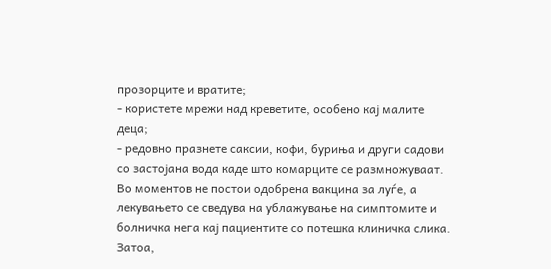прозорците и вратите;
- користете мрежи над креветите, особено кај малите деца;
- редовно празнете саксии, кофи, буриња и други садови со застојана вода каде што комарците се размножуваат.
Во моментов не постои одобрена вакцина за луѓе, а лекувањето се сведува на ублажување на симптомите и болничка нега кај пациентите со потешка клиничка слика. Затоа,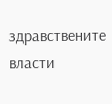здравствените власти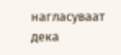нагласуваат дека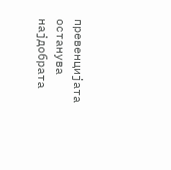превенцијата останува најдобрата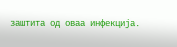заштита од оваа инфекција.